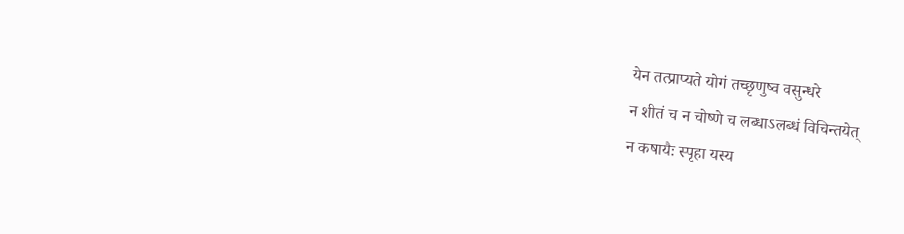येन तत्प्राप्यते योगं तच्छृणुष्व वसुन्धरे
न शीतं च न चोष्णे च लब्धाऽलब्धं विचिन्तयेत्
न कषायैः स्पृहा यस्य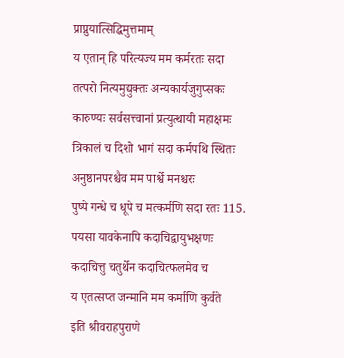प्राप्नुयात्सिद्धिमुत्तमाम्
य एतान् हि परित्यज्य मम कर्मरतः सदा
तत्परो नित्यमुद्युक्तः अन्यकार्यजुगुप्सकः
कारुण्यः सर्वसत्त्वानां प्रत्युत्थायी महाक्षमः
त्रिकालं च दिशो भागं सदा कर्मपथि स्थितः
अनुष्ठानपरश्चैव मम पार्श्वे मनश्चरः
पुष्पे गन्धे च धूपे च मत्कर्मणि सदा रतः 115.
पयसा यावकेनापि कदाचिद्वायुभक्षणः
कदाचित्तु चतुर्थेन कदाचित्फलमेव च
य एतत्सप्त जन्मानि मम कर्माणि कुर्वते
इति श्रीवराहपुराणे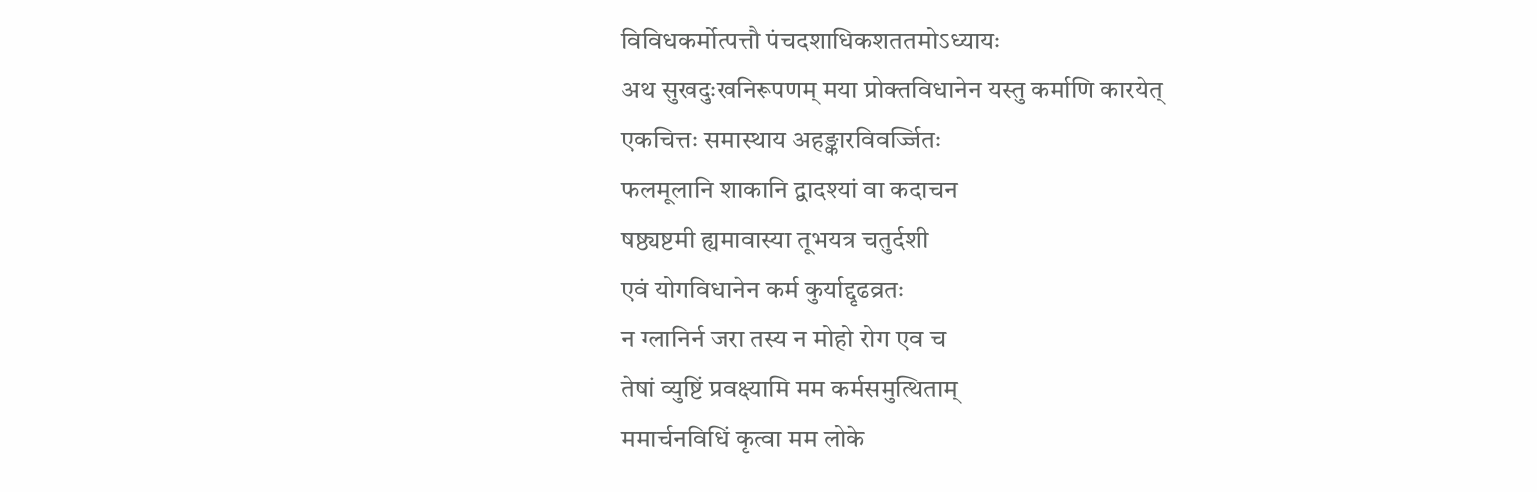विविधकर्मोत्पत्तौ पंचदशाधिकशततमोऽध्यायः
अथ सुखदुःखनिरूपणम् मया प्रोक्तविधानेन यस्तु कर्माणि कारयेत्
एकचित्तः समास्थाय अहङ्कारविवर्ज्जितः
फलमूलानि शाकानि द्वादश्यां वा कदाचन
षष्ठ्यष्टमी ह्यमावास्या तूभयत्र चतुर्दशी
एवं योगविधानेन कर्म कुर्याद्दृढव्रतः
न ग्लानिर्न जरा तस्य न मोहो रोग एव च
तेषां व्युष्टिं प्रवक्ष्यामि मम कर्मसमुत्थिताम्
ममार्चनविधिं कृत्वा मम लोके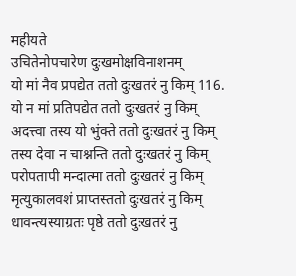महीयते
उचितेनोपचारेण दुःखमोक्षविनाशनम्
यो मां नैव प्रपद्येत ततो दुःखतरं नु किम् 116.
यो न मां प्रतिपद्येत ततो दुःखतरं नु किम्
अदत्त्वा तस्य यो भुंक्ते ततो दुःखतरं नु किम्
तस्य देवा न चाश्नन्ति ततो दुःखतरं नु किम्
परोपतापी मन्दात्मा ततो दुःखतरं नु किम्
मृत्युकालवशं प्राप्तस्ततो दुःखतरं नु किम्
धावन्त्यस्याग्रतः पृष्ठे ततो दुःखतरं नु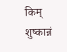किम्
शुष्कान्नं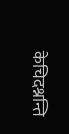केचिदश्नन्ति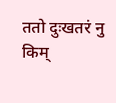ततो दुःखतरं नु किम्